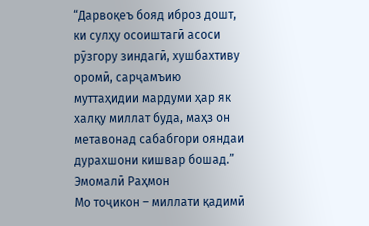“Дарвоқеъ бояд иброз дошт, ки сулҳу осоиштагӣ асоси рӯзгору зиндагӣ, хушбахтиву оромӣ, сарҷамъию муттаҳидии мардуми ҳар як халқу миллат буда, маҳз он метавонад сабабгори ояндаи дурахшони кишвар бошад.”
Эмомалӣ Раҳмон
Мо тоҷикон – миллати қадимӣ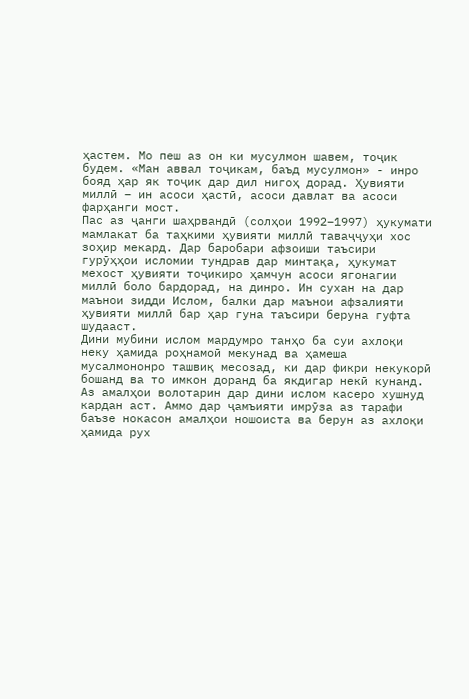ҳастем. Мо пеш аз он ки мусулмон шавем, тоҷик будем. «Ман аввал тоҷикам, баъд мусулмон» - инро бояд ҳар як тоҷик дар дил нигоҳ дорад. Ҳувияти миллӣ – ин асоси ҳастӣ, асоси давлат ва асоси фарҳанги мост.
Пас аз ҷанги шаҳрвандӣ (солҳои 1992–1997) ҳукумати мамлакат ба таҳкими ҳувияти миллӣ таваҷҷуҳи хос зоҳир мекард. Дар баробари афзоиши таъсири гурӯҳҳои исломии тундрав дар минтақа, ҳукумат мехост ҳувияти тоҷикиро ҳамчун асоси ягонагии миллӣ боло бардорад, на динро. Ин сухан на дар маънои зидди Ислом, балки дар маънои афзалияти ҳувияти миллӣ бар ҳар гуна таъсири беруна гуфта шудааст.
Дини мубини ислом мардумро танҳо ба суи ахлоқи неку ҳамида роҳнамоӣ мекунад ва ҳамеша мусалмононро ташвиқ месозад, ки дар фикри некукорӣ бошанд ва то имкон доранд ба якдигар некӣ кунанд. Аз амалҳои волотарин дар дини ислом касеро хушнуд кардан аст. Аммо дар ҷамъияти имрӯза аз тарафи баъзе нокасон амалҳои ношоиста ва берун аз ахлоқи ҳамида рух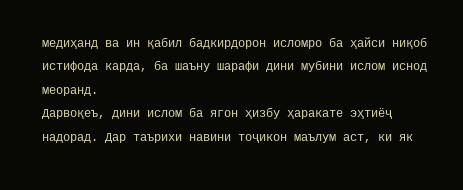медиҳанд ва ин қабил бадкирдорон исломро ба ҳайси ниқоб истифода карда, ба шаъну шарафи дини мубини ислом иснод меоранд.
Дарвоқеъ, дини ислом ба ягон ҳизбу ҳаракате эҳтиёҷ надорад. Дар таърихи навини тоҷикон маълум аст, ки як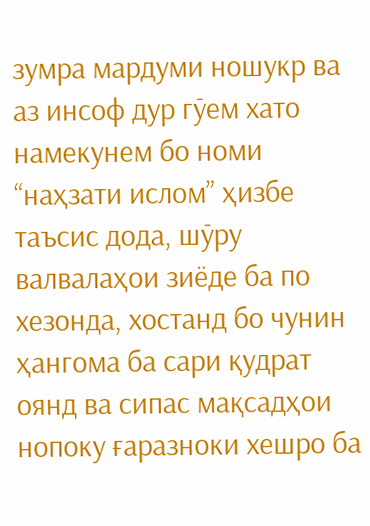зумра мардуми ношукр ва аз инсоф дур гӯем хато намекунем бо номи “наҳзати ислом” ҳизбе таъсис дода, шӯру валвалаҳои зиёде ба по хезонда, хостанд бо чунин ҳангома ба сари қудрат оянд ва сипас мақсадҳои нопоку ғаразноки хешро ба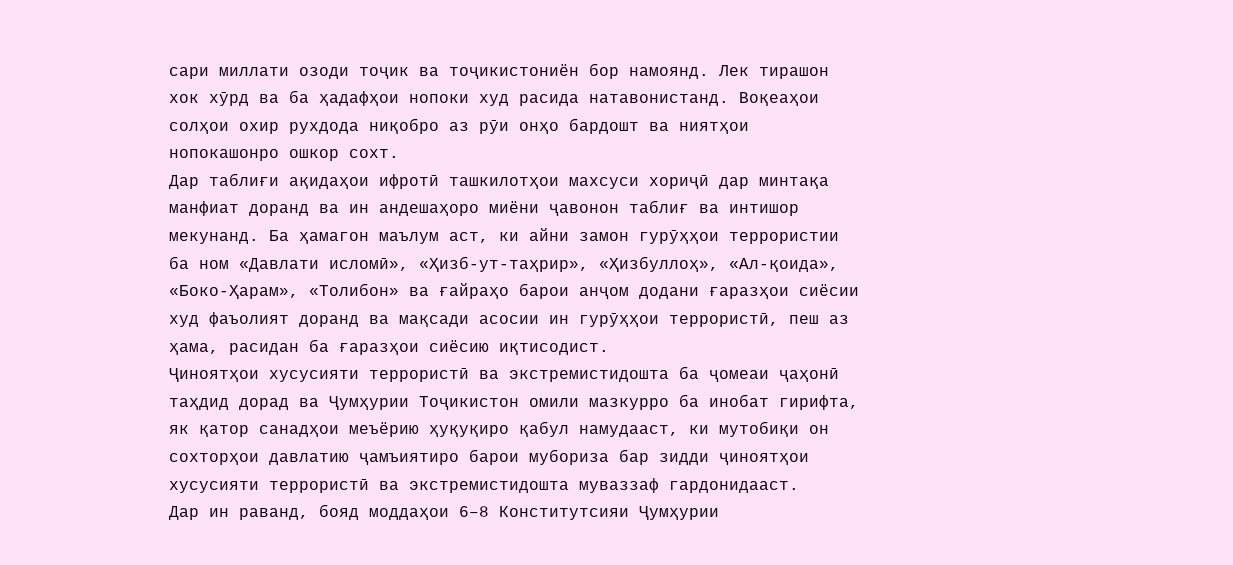сари миллати озоди тоҷик ва тоҷикистониён бор намоянд. Лек тирашон хок хӯрд ва ба ҳадафҳои нопоки худ расида натавонистанд. Воқеаҳои солҳои охир рухдода ниқобро аз рӯи онҳо бардошт ва ниятҳои нопокашонро ошкор сохт.
Дар таблиғи ақидаҳои ифротӣ ташкилотҳои махсуси хориҷӣ дар минтақа манфиат доранд ва ин андешаҳоро миёни ҷавонон таблиғ ва интишор мекунанд. Ба ҳамагон маълум аст, ки айни замон гурӯҳҳои террористии ба ном «Давлати исломӣ», «Ҳизб-ут-таҳрир», «Ҳизбуллоҳ», «Ал-қоида», «Боко-Ҳарам», «Толибон» ва ғайраҳо барои анҷом додани ғаразҳои сиёсии худ фаъолият доранд ва мақсади асосии ин гурӯҳҳои террористӣ, пеш аз ҳама, расидан ба ғаразҳои сиёсию иқтисодист.
Ҷиноятҳои хусусияти террористӣ ва экстремистидошта ба ҷомеаи ҷаҳонӣ таҳдид дорад ва Ҷумҳурии Тоҷикистон омили мазкурро ба инобат гирифта, як қатор санадҳои меъёрию ҳуқуқиро қабул намудааст, ки мутобиқи он сохторҳои давлатию ҷамъиятиро барои мубориза бар зидди ҷиноятҳои хусусияти террористӣ ва экстремистидошта муваззаф гардонидааст.
Дар ин раванд, бояд моддаҳои 6–8 Конститутсияи Ҷумҳурии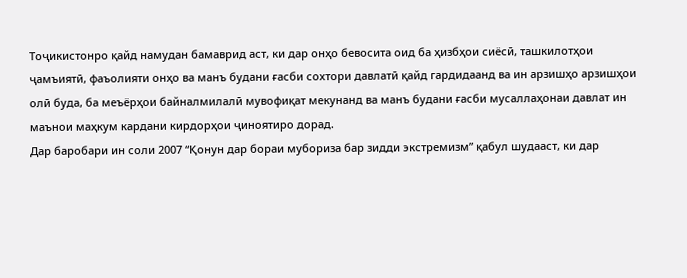Тоҷикистонро қайд намудан бамаврид аст, ки дар онҳо бевосита оид ба ҳизбҳои сиёсӣ, ташкилотҳои ҷамъиятӣ, фаъолияти онҳо ва манъ будани ғасби сохтори давлатӣ қайд гардидаанд ва ин арзишҳо арзишҳои олӣ буда, ба меъёрҳои байналмилалӣ мувофиқат мекунанд ва манъ будани ғасби мусаллаҳонаи давлат ин маънои маҳкум кардани кирдорҳои ҷиноятиро дорад.
Дар баробари ин соли 2007 “Қонун дар бораи мубориза бар зидди экстремизм” қабул шудааст, ки дар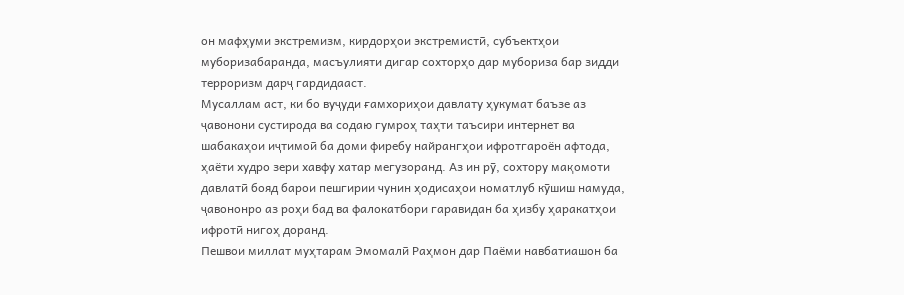он мафҳуми экстремизм, кирдорҳои экстремистӣ, субъектҳои муборизабаранда, масъулияти дигар сохторҳо дар мубориза бар зидди терроризм дарҷ гардидааст.
Мусаллам аст, ки бо вуҷуди ғамхориҳои давлату ҳукумат баъзе аз ҷавонони сустирода ва содаю гумроҳ таҳти таъсири интернет ва шабакаҳои иҷтимоӣ ба доми фиребу найрангҳои ифротгароён афтода, ҳаёти худро зери хавфу хатар мегузоранд. Аз ин рӯ, сохтору мақомоти давлатӣ бояд барои пешгирии чунин ҳодисаҳои номатлуб кӯшиш намуда, ҷавононро аз роҳи бад ва фалокатбори гаравидан ба ҳизбу ҳаракатҳои ифротӣ нигоҳ доранд.
Пешвои миллат муҳтарам Эмомалӣ Раҳмон дар Паёми навбатиашон ба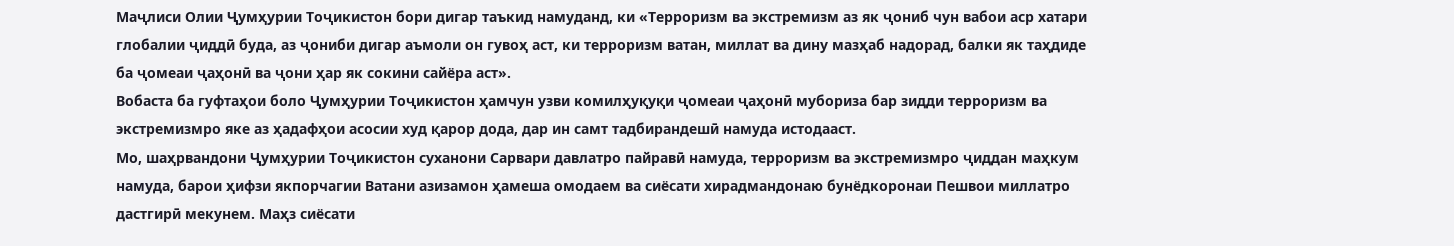Маҷлиси Олии Ҷумҳурии Тоҷикистон бори дигар таъкид намуданд, ки «Терроризм ва экстремизм аз як ҷониб чун вабои аср хатари глобалии ҷиддӣ буда, аз ҷониби дигар аъмоли он гувоҳ аст, ки терроризм ватан, миллат ва дину мазҳаб надорад, балки як таҳдиде ба ҷомеаи ҷаҳонӣ ва ҷони ҳар як сокини сайёра аст».
Вобаста ба гуфтаҳои боло Ҷумҳурии Тоҷикистон ҳамчун узви комилҳуқуқи ҷомеаи ҷаҳонӣ мубориза бар зидди терроризм ва экстремизмро яке аз ҳадафҳои асосии худ қарор дода, дар ин самт тадбирандешӣ намуда истодааст.
Мо, шаҳрвандони Ҷумҳурии Тоҷикистон суханони Сарвари давлатро пайравӣ намуда, терроризм ва экстремизмро ҷиддан маҳкум намуда, барои ҳифзи якпорчагии Ватани азизамон ҳамеша омодаем ва сиёсати хирадмандонаю бунёдкоронаи Пешвои миллатро дастгирӣ мекунем. Маҳз сиёсати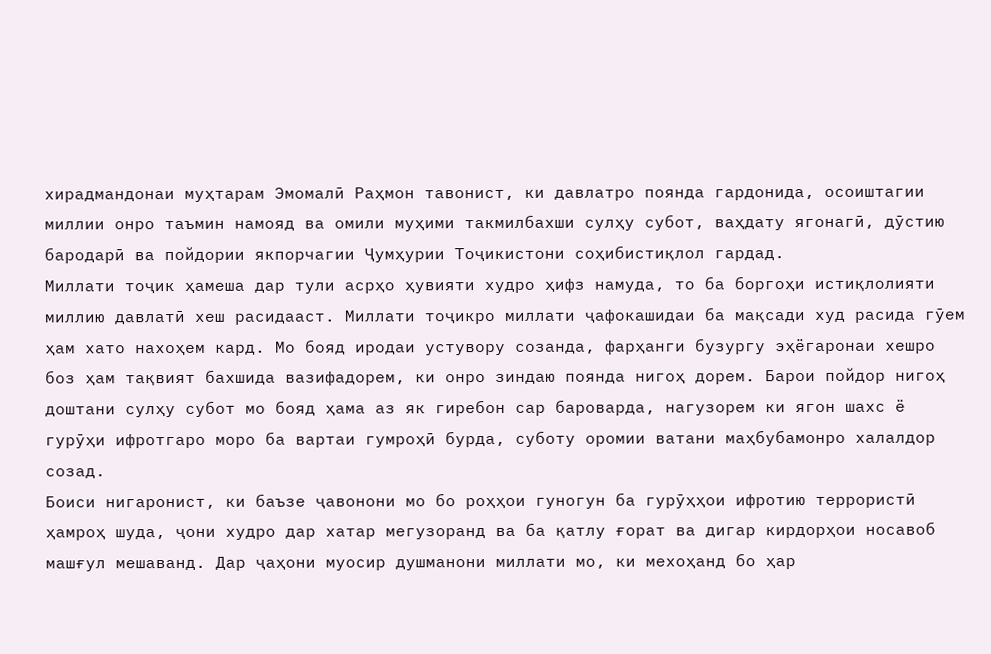хирадмандонаи муҳтарам Эмомалӣ Раҳмон тавонист, ки давлатро поянда гардонида, осоиштагии миллии онро таъмин намояд ва омили муҳими такмилбахши сулҳу субот, ваҳдату ягонагӣ, дӯстию бародарӣ ва пойдории якпорчагии Ҷумҳурии Тоҷикистони соҳибистиқлол гардад.
Миллати тоҷик ҳамеша дар тули асрҳо ҳувияти худро ҳифз намуда, то ба боргоҳи истиқлолияти миллию давлатӣ хеш расидааст. Миллати тоҷикро миллати ҷафокашидаи ба мақсади худ расида гӯем ҳам хато нахоҳем кард. Мо бояд иродаи устувору созанда, фарҳанги бузургу эҳёгаронаи хешро боз ҳам тақвият бахшида вазифадорем, ки онро зиндаю поянда нигоҳ дорем. Барои пойдор нигоҳ доштани сулҳу субот мо бояд ҳама аз як гиребон сар бароварда, нагузорем ки ягон шахс ё гурӯҳи ифротгаро моро ба вартаи гумроҳӣ бурда, суботу оромии ватани маҳбубамонро халалдор созад.
Боиси нигаронист, ки баъзе ҷавонони мо бо роҳҳои гуногун ба гурӯҳҳои ифротию террористӣ ҳамроҳ шуда, ҷони худро дар хатар мегузоранд ва ба қатлу ғорат ва дигар кирдорҳои носавоб машғул мешаванд. Дар ҷаҳони муосир душманони миллати мо, ки мехоҳанд бо ҳар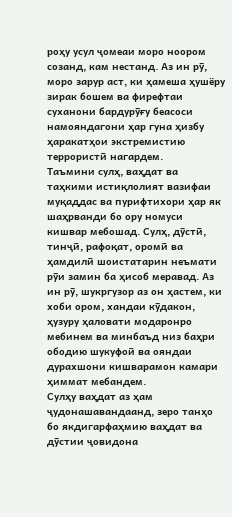роҳу усул ҷомеаи моро ноором созанд, кам нестанд. Аз ин рӯ, моро зарур аст, ки ҳамеша ҳушёру зирак бошем ва фирефтаи суханони бардурӯғу беасоси намояндагони ҳар гуна ҳизбу ҳаракатҳои экстремистию террористӣ нагардем.
Таъмини сулҳ, ваҳдат ва таҳкими истиқлолият вазифаи муқаддас ва пурифтихори ҳар як шаҳрванди бо ору номуси кишвар мебошад. Сулҳ, дӯстӣ, тинҷӣ, рафоқат, оромӣ ва ҳамдилӣ шоистатарин неъмати рӯи замин ба ҳисоб меравад. Аз ин рӯ, шукргузор аз он ҳастем, ки хоби ором, хандаи кӯдакон, ҳузуру ҳаловати модаронро мебинем ва минбаъд низ баҳри ободию шукуфоӣ ва ояндаи дурахшони кишварамон камари ҳиммат мебандем.
Сулҳу ваҳдат аз ҳам ҷудонашавандаанд, зеро танҳо бо якдигарфаҳмию ваҳдат ва дӯстии ҷовидона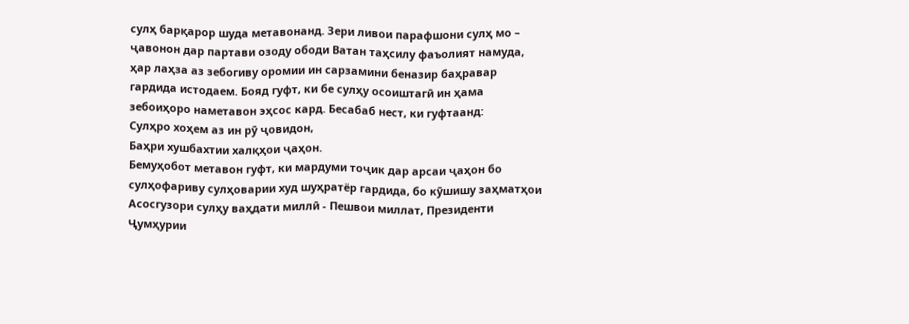сулҳ барқарор шуда метавонанд. Зери ливои парафшони сулҳ мо – ҷавонон дар партави озоду ободи Ватан таҳсилу фаъолият намуда, ҳар лаҳза аз зебогиву оромии ин сарзамини беназир баҳравар гардида истодаем. Бояд гуфт, ки бе сулҳу осоиштагӣ ин ҳама зебоиҳоро наметавон эҳсос кард. Бесабаб нест, ки гуфтаанд:
Сулҳро хоҳем аз ин рӯ ҷовидон,
Баҳри хушбахтии халқҳои ҷаҳон.
Бемуҳобот метавон гуфт, ки мардуми тоҷик дар арсаи ҷаҳон бо сулҳофариву сулҳоварии худ шуҳратёр гардида, бо кӯшишу заҳматҳои Асосгузори сулҳу ваҳдати миллӣ - Пешвои миллат, Президенти Ҷумҳурии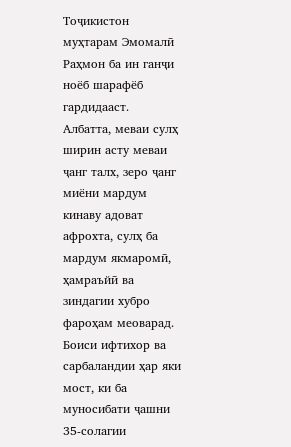Тоҷикистон муҳтарам Эмомалӣ Раҳмон ба ин ганҷи ноёб шарафёб гардидааст.
Албатта, меваи сулҳ ширин асту меваи ҷанг талх, зеро ҷанг миёни мардум кинаву адоват афрохта, сулҳ ба мардум якмаромӣ, ҳамраъйӣ ва зиндагии хубро фароҳам меоварад.
Боиси ифтихор ва сарбаландии ҳар яки мост, ки ба муносибати ҷашни 35-солагии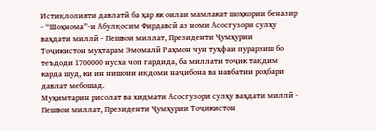Истиқлолияти давлатӣ ба ҳар як оилаи мамлакат шоҳкории беназир - “Шоҳнома”-и Абулқосим Фирдавсӣ аз номи Асосгузори сулҳу ваҳдати миллӣ - Пешвои миллат, Президенти Ҷумҳурии Тоҷикистон муҳтарам Эмомалӣ Раҳмон чун туҳфаи пурарзиш бо теъдоди 1700000 нусха чоп гардида, ба миллати тоҷик тақдим карда шуд, ки ин нишони иқдоми наҷибона ва навбатии роҳбари давлат мебошад.
Муҳимтарин рисолат ва хидмати Асосгузори сулҳу ваҳдати миллӣ - Пешвои миллат, Президенти Ҷумҳурии Тоҷикистон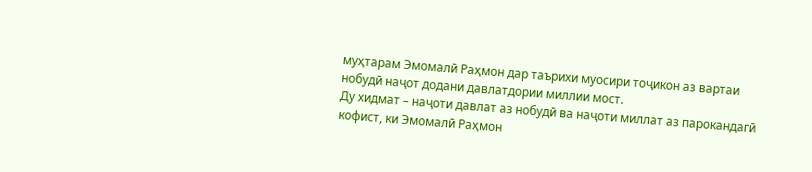муҳтарам Эмомалӣ Раҳмон дар таърихи муосири тоҷикон аз вартаи нобудӣ наҷот додани давлатдории миллии мост.
Ду хидмат – наҷоти давлат аз нобудӣ ва наҷоти миллат аз парокандагӣ кофист, ки Эмомалӣ Раҳмон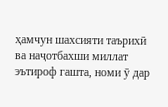ҳамчун шахсияти таърихӣ ва наҷотбахши миллат эътироф гашта, номи ӯ дар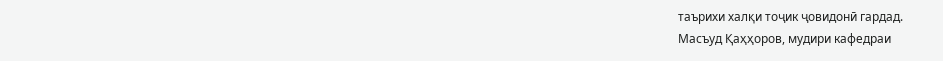таърихи халқи тоҷик ҷовидонӣ гардад.
Масъуд Қаҳҳоров, мудири кафедраи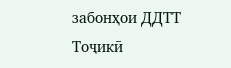забонҳои ДДТТ
Тоҷикӣ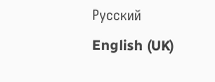Русский
English (UK)